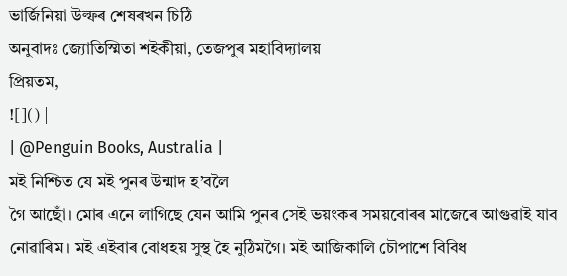ভাৰ্জিনিয়া উল্ফৰ শেষৰখন চিঠি
অনুবাদঃ জ্যোতিস্মিতা শইকীয়া, তেজপুৰ মহাবিদ্যালয়
প্ৰিয়তম,
![]() |
| @Penguin Books, Australia |
মই নিশ্চিত যে মই পুনৰ উন্মাদ হ’বলৈ
গৈ আছোঁ। মোৰ এনে লাগিছে যেন আমি পুনৰ সেই ভয়ংকৰ সময়বোৰৰ মাজেৰে আগুৱাই যাব
নোৱাৰিম। মই এইবাৰ বোধহয় সুস্থ হৈ নুঠিমগৈ। মই আজিকালি চৌপাশে বিবিধ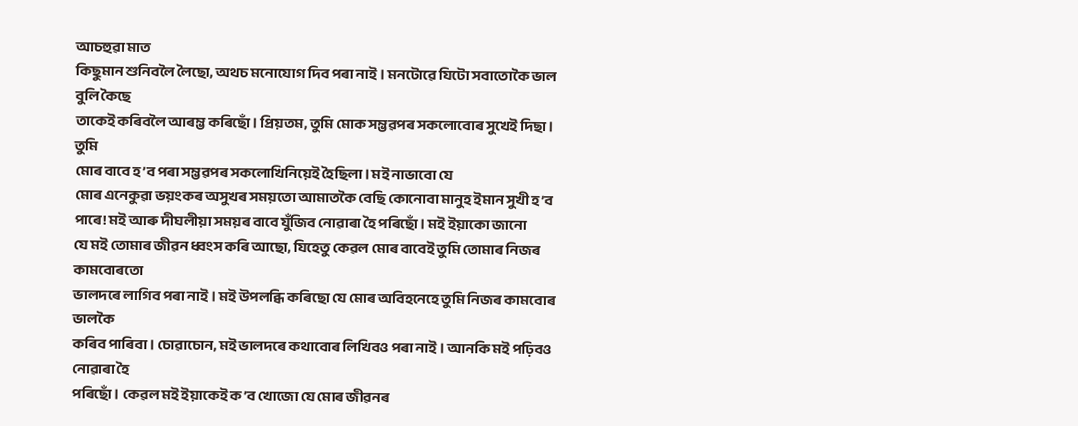আচহুৱা মাত
কিছুমান শুনিবলৈ লৈছো, অথচ মনোযোগ দিব পৰা নাই। মনটোৱে যিটো সবাতোকৈ ভাল বুলি কৈছে
তাকেই কৰিবলৈ আৰম্ভ কৰিছোঁ। প্ৰিয়তম, তুমি মোক সম্ভৱপৰ সকলোবোৰ সুখেই দিছা। তুমি
মোৰ বাবে হ’ব পৰা সম্ভৱপৰ সকলোখিনিয়েই হৈছিলা। মই নাভাবো যে
মোৰ এনেকুৱা ভয়ংকৰ অসুখৰ সময়তো আমাতকৈ বেছি কোনোবা মানুহ ইমান সুখী হ’ব পাৰে! মই আৰু দীঘলীয়া সময়ৰ বাবে যুঁজিব নোৱাৰা হৈ পৰিছোঁ। মই ইয়াকো জানো
যে মই তোমাৰ জীৱন ধ্বংস কৰি আছো, যিহেতু কেৱল মোৰ বাবেই তুমি তোমাৰ নিজৰ কামবোৰতো
ভালদৰে লাগিব পৰা নাই। মই উপলব্ধি কৰিছো যে মোৰ অবিহনেহে তুমি নিজৰ কামবোৰ ভালকৈ
কৰিব পাৰিবা। চোৱাচোন, মই ভালদৰে কথাবোৰ লিখিবও পৰা নাই। আনকি মই পঢ়িবও নোৱাৰা হৈ
পৰিছোঁ। কেৱল মই ইয়াকেই ক’ব খোজো যে মোৰ জীৱনৰ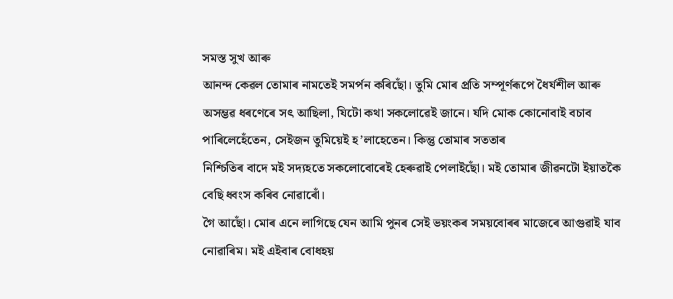সমস্ত সুখ আৰু
আনন্দ কেৱল তোমাৰ নামতেই সমৰ্পন কৰিছোঁ। তুমি মোৰ প্ৰতি সম্পূৰ্ণৰূপে ধৈৰ্যশীল আৰু
অসম্ভৱ ধৰণেৰে সৎ আছিলা, যিটো কথা সকলোৱেই জানে। যদি মোক কোনোবাই বচাব
পাৰিলেহেঁতেন, সেইজন তুমিয়েই হ’লাহেতেন। কিন্তু তোমাৰ সততাৰ
নিশ্চিতিৰ বাদে মই সদ্যহতে সকলোবোৰেই হেৰুৱাই পেলাইছোঁ। মই তোমাৰ জীৱনটো ইয়াতকৈ
বেছি ধ্বংস কৰিব নোৱাৰোঁ।
গৈ আছোঁ। মোৰ এনে লাগিছে যেন আমি পুনৰ সেই ভয়ংকৰ সময়বোৰৰ মাজেৰে আগুৱাই যাব
নোৱাৰিম। মই এইবাৰ বোধহয়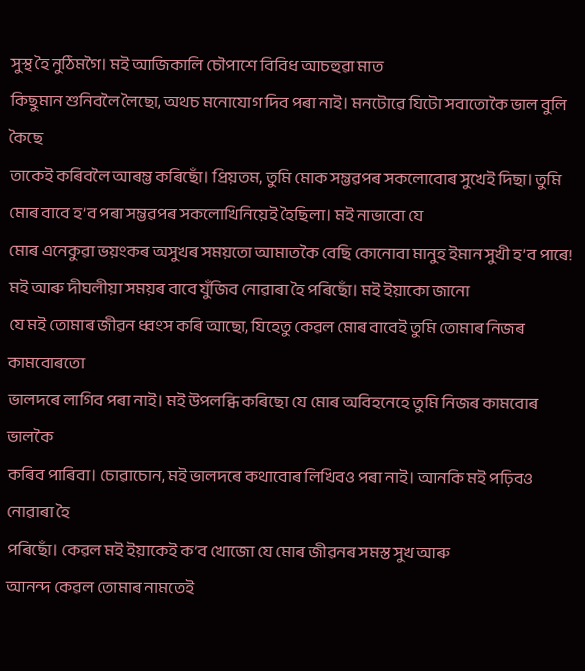সুস্থ হৈ নুঠিমগৈ। মই আজিকালি চৌপাশে বিবিধ আচহুৱা মাত
কিছুমান শুনিবলৈ লৈছো, অথচ মনোযোগ দিব পৰা নাই। মনটোৱে যিটো সবাতোকৈ ভাল বুলি কৈছে
তাকেই কৰিবলৈ আৰম্ভ কৰিছোঁ। প্ৰিয়তম, তুমি মোক সম্ভৱপৰ সকলোবোৰ সুখেই দিছা। তুমি
মোৰ বাবে হ’ব পৰা সম্ভৱপৰ সকলোখিনিয়েই হৈছিলা। মই নাভাবো যে
মোৰ এনেকুৱা ভয়ংকৰ অসুখৰ সময়তো আমাতকৈ বেছি কোনোবা মানুহ ইমান সুখী হ’ব পাৰে! মই আৰু দীঘলীয়া সময়ৰ বাবে যুঁজিব নোৱাৰা হৈ পৰিছোঁ। মই ইয়াকো জানো
যে মই তোমাৰ জীৱন ধ্বংস কৰি আছো, যিহেতু কেৱল মোৰ বাবেই তুমি তোমাৰ নিজৰ কামবোৰতো
ভালদৰে লাগিব পৰা নাই। মই উপলব্ধি কৰিছো যে মোৰ অবিহনেহে তুমি নিজৰ কামবোৰ ভালকৈ
কৰিব পাৰিবা। চোৱাচোন, মই ভালদৰে কথাবোৰ লিখিবও পৰা নাই। আনকি মই পঢ়িবও নোৱাৰা হৈ
পৰিছোঁ। কেৱল মই ইয়াকেই ক’ব খোজো যে মোৰ জীৱনৰ সমস্ত সুখ আৰু
আনন্দ কেৱল তোমাৰ নামতেই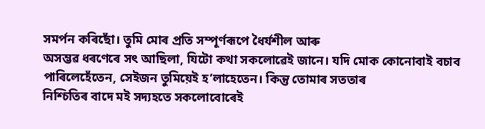সমৰ্পন কৰিছোঁ। তুমি মোৰ প্ৰতি সম্পূৰ্ণৰূপে ধৈৰ্যশীল আৰু
অসম্ভৱ ধৰণেৰে সৎ আছিলা, যিটো কথা সকলোৱেই জানে। যদি মোক কোনোবাই বচাব
পাৰিলেহেঁতেন, সেইজন তুমিয়েই হ’লাহেতেন। কিন্তু তোমাৰ সততাৰ
নিশ্চিতিৰ বাদে মই সদ্যহতে সকলোবোৰেই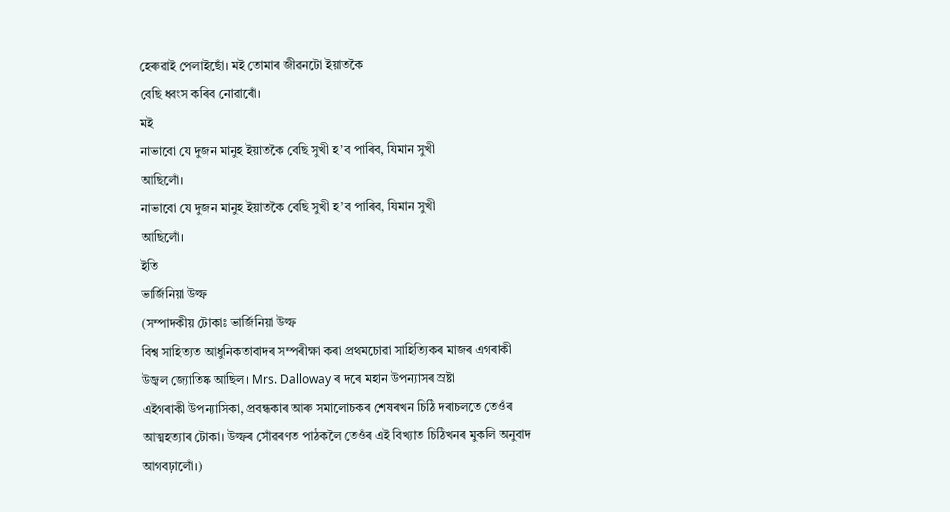হেৰুৱাই পেলাইছোঁ। মই তোমাৰ জীৱনটো ইয়াতকৈ
বেছি ধ্বংস কৰিব নোৱাৰোঁ।
মই
নাভাবো যে দুজন মানুহ ইয়াতকৈ বেছি সুখী হ’ব পাৰিব, যিমান সুখী
আছিলোঁ।
নাভাবো যে দুজন মানুহ ইয়াতকৈ বেছি সুখী হ’ব পাৰিব, যিমান সুখী
আছিলোঁ।
ইতি
ভাৰ্জিনিয়া উল্ফ
(সম্পাদকীয় টোকাঃ ভাৰ্জিনিয়া উল্ফ
বিশ্ব সাহিত্যত আধুনিকতাবাদৰ সম্পৰীক্ষা কৰা প্ৰথমচোৱা সাহিত্যিকৰ মাজৰ এগৰাকী
উজ্বল জ্যোতিষ্ক আছিল। Mrs. Dalloway ৰ দৰে মহান উপন্যাসৰ স্ৰষ্টা
এইগৰাকী উপন্যাসিকা, প্ৰবন্ধকাৰ আৰু সমালোচকৰ শেষৰখন চিঠি দৰাচলতে তেওঁৰ
আত্মহত্যাৰ টোকা। উল্ফৰ সোঁৱৰণত পাঠকলৈ তেওঁৰ এই বিখ্যাত চিঠিখনৰ মুকলি অনুবাদ
আগবঢ়ালোঁ।)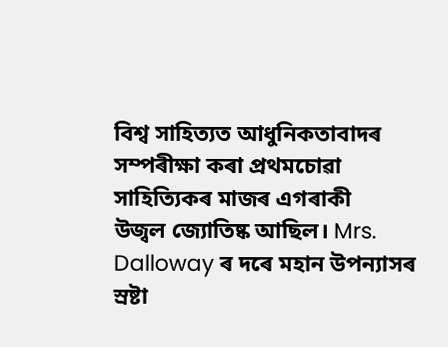বিশ্ব সাহিত্যত আধুনিকতাবাদৰ সম্পৰীক্ষা কৰা প্ৰথমচোৱা সাহিত্যিকৰ মাজৰ এগৰাকী
উজ্বল জ্যোতিষ্ক আছিল। Mrs. Dalloway ৰ দৰে মহান উপন্যাসৰ স্ৰষ্টা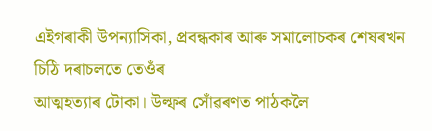এইগৰাকী উপন্যাসিকা, প্ৰবন্ধকাৰ আৰু সমালোচকৰ শেষৰখন চিঠি দৰাচলতে তেওঁৰ
আত্মহত্যাৰ টোকা। উল্ফৰ সোঁৱৰণত পাঠকলৈ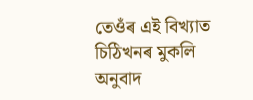তেওঁৰ এই বিখ্যাত চিঠিখনৰ মুকলি অনুবাদ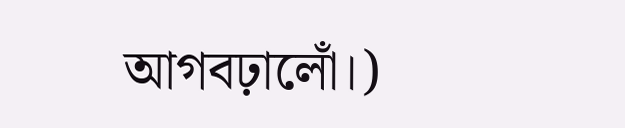আগবঢ়ালোঁ।)